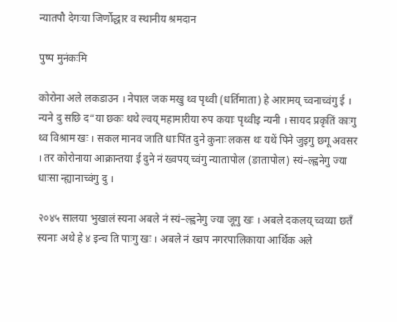न्यातपौ देगःया जिर्णोद्धार व स्थानीय श्रमदान

पुष्प मुनंकःमि

कोरोना अले लकडाउन । नेपाल जक मखु थ्व पृथ्वी (धर्तिमाता) हे आरामय् च्वनाच्वंगु ई । न्यने दु सछि द“या छकः थथे ल्वय् महामारीया रुप कयाः पृथ्वीइ न्यनी । सायद प्रकृतिं काःगु थ्व विश्राम खः । सकल मानव जाति धाःपिंत दुने कुनाः लकस थः यथें पिने जुइगु छगू अवसर । तर कोरोनाया आक्रान्तया ई दुने नं ख्वपय् च्वंगु न्यातापोल (ङातापोल) स्यं–ल्ह्वनेगु ज्या धाःसा न्ह्यानाच्वंगु दु ।

२०४५ सालया भुखालं स्यना अबले नं स्यं–ल्ह्वनेगु ज्या जूगु खः । अबले दकलय् च्वय्या छतँ स्यनाः अथे हे ४ इन्च ति पाःगु खः । अबले नं ख्वप नगरपालिकाया आर्थिक अले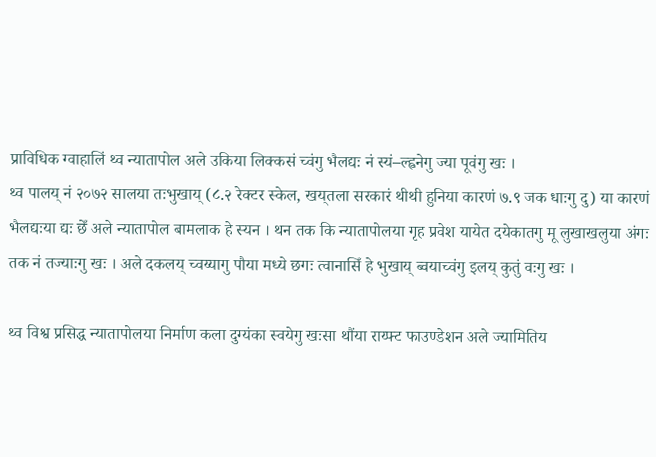प्राविधिक ग्वाहालिं थ्व न्यातापोल अले उकिया लिक्कसं च्वंगु भैलद्यः नं स्यं–ल्ह्वनेगु ज्या पूवंगु खः ।
थ्व पालय् नं २०७२ सालया तःभुखाय् (८.२ रेक्टर स्केल, खय‍्तला सरकारं थीथी हुनिया कारणं ७.९ जक धाःगु दु) या कारणं भैलद्यःया द्यः छेँ अले न्यातापोल बामलाक हे स्यन । थन तक कि न्यातापोलया गृह प्रवेश यायेत दयेकातगु मू लुखाखलुया अंगः तक नं तज्याःगु खः । अले दकलय् च्वय्यागु पौया मध्ये छगः त्वानासिँ हे भुखाय् ब्वयाच्वंगु इलय् कुतुं वःगु खः ।

थ्व विश्व प्रसिद्ध न्यातापोलया निर्माण कला दुग्यंका स्वयेगु खःसा थौंया राय्फ्ट फाउण्डेशन अले ज्यामितिय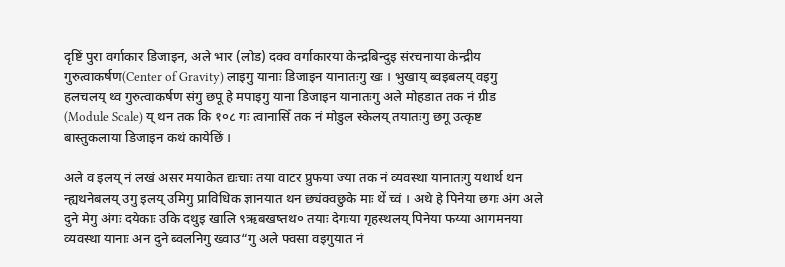दृष्टिं पुरा वर्गाकार डिजाइन, अले भार (लोड) दक्व वर्गाकारया केन्द्रबिन्दुइ संरचनाया केन्द्रीय गुरुत्वाकर्षण(Center of Gravity) लाइगु यानाः डिजाइन यानातःगु खः । भुखाय् ब्वइबलय् वइगु हलचलय् थ्व गुरुत्वाकर्षण संगु छपू हे मपाइगु याना डिजाइन यानातःगु अले मोहडात तक नं ग्रीड (Module Scale) य् थन तक कि १०८ गः त्वानासिँ तक नं मोडुल स्केलय् तयातःगु छगू उत्कृष्ट बास्तुकलाया डिजाइन कथं कायेछिं ।

अले व इलय् नं लखं असर मयाकेत द्यःचाः तया वाटर प्रुफया ज्या तक नं व्यवस्था यानातःगु यथार्थ थन न्ह्यथनेबलय् उगु इलय् उमिगु प्राविधिक ज्ञानयात थन छ्यंक्वछुके माः थें च्वं । अथे हे पिनेया छगः अंग अले दुने मेगु अंगः दयेकाः उकि दथुइ खालि ९ऋबखष्तथ० तयाः देगःया गृहस्थलय् पिनेया फय्या आगमनया व्यवस्था यानाः अन दुने ब्वलनिगु ख्वाउ“गु अले फ्वसा वइगुयात नं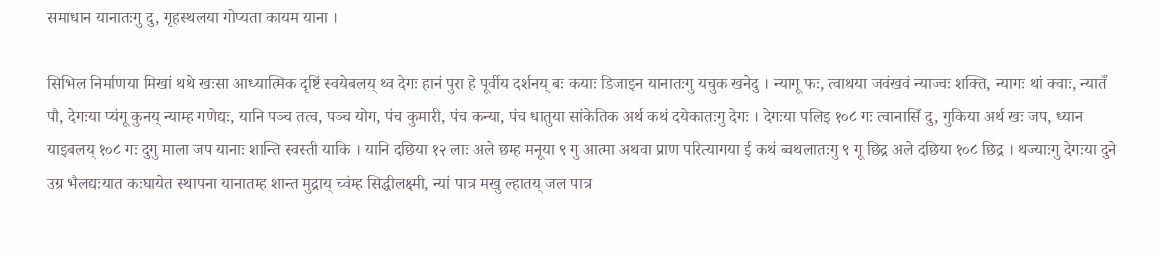समाधान यानातःगु दु, गृहस्थलया गोप्यता कायम याना ।

सिभिल निर्माणया मिखां थथे खःसा आध्यात्मिक दृष्टिं स्वयेबलय् थ्व देगः हानं पुरा हे पूर्वीय दर्शनय् बः कयाः डिजाइन यानातःगु यचुक खनेदु । न्यागू फः, त्वाथया जवंखवं न्याज्वः शक्ति, न्यागः थां क्वाः, न्यातँ पौ, देगःया प्यंगू कुनय् न्याम्ह गणेद्यः, यानि पञ्च तत्व, पञ्च योग, पंच कुमारी, पंच कन्या, पंच धातुया सांकेतिक अर्थ कथं दयेकातःगु देगः । देगःया पलिइ १०८ गः त्वानासिँ दु, गुकिया अर्थ खः जप, ध्यान याइबलय् १०८ गः दुगु माला जप यानाः शान्ति स्वस्ती याकि । यानि दछिया १२ लाः अले छम्ह मनूया ९ गु आत्मा अथवा प्राण परित्यागया ई कथं ब्वथलातःगु ९ गू छिद्र अले दछिया १०८ छिद्र । थज्याःगु देगःया दुने उग्र भैलद्यःयात कःघायेत स्थापना यानातम्ह शान्त मुद्राय् च्वंम्ह सिद्धीलक्ष्मी, न्यां पात्र मखु ल्हातय् जल पात्र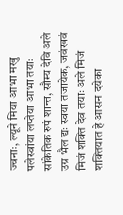ज्वनाः, ल्यूने मिया आभा मखु पलेस्वांया लप्तेया आभा तयाः सांकेतिक रुपं शान्त, सौम्य देवि अले उग्र भैल द्यः स्वया तजायेक, जवंखवं मिजं शक्ति देव तयाः अले मिजं शक्तियात हे आसन दयेका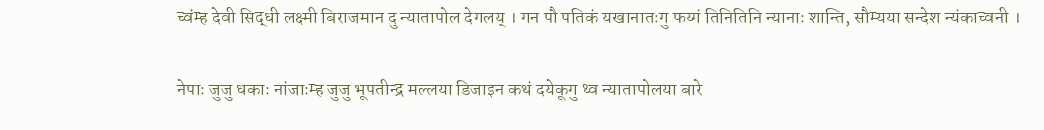च्वंम्ह देवी सिद्धी लक्ष्मी बिराजमान दु न्यातापोल देगलय् । गन पौ पतिकं यखानातःगु फय्गं तिनितिनि न्यानाः शान्ति, सौम्यया सन्देश न्यंकाच्वनी ।

नेपाः जुजु धकाः नांजाःम्ह जुजु भूपतीन्द्र मल्लया डिजाइन कथं दयेकूगु थ्व न्यातापोलया बारे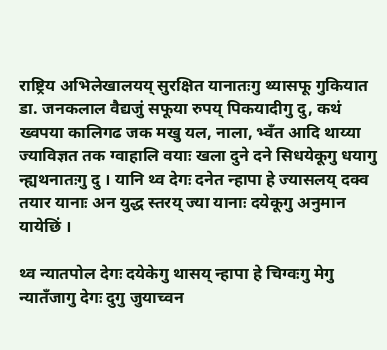राष्ट्रिय अभिलेखालयय् सुरक्षित यानातःगु थ्यासफू गुकियात डा. जनकलाल वैद्यजुं सफूया रुपय् पिकयादीगु दु, कथं ख्वपया कालिगढ जक मखु यल, नाला, भ्वँत आदि थाय्या ज्याविज्ञत तक ग्वाहालि वयाः खला दुने दने सिधयेकूगु धयागु न्ह्यथनातःगु दु । यानि थ्व देगः दनेत न्हापा हे ज्यासलय् दक्व तयार यानाः अन युद्ध स्तरय् ज्या यानाः दयेकूगु अनुमान यायेछिं ।

थ्व न्यातपोल देगः दयेकेगु थासय् न्हापा हे चिग्वःगु मेगु न्यातँजागु देगः दुगु जुयाच्वन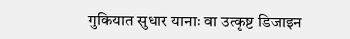गुकियात सुधार यानाः वा उत्कृष्ट डिजाइन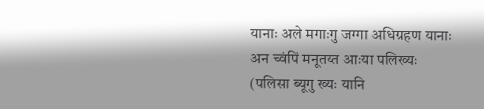यानाः अले मगाःगु जग्गा अधिग्रहण यानाः अन च्वंपिं मनूतय्त आःया पलिख्यः (पलिसा ब्यूगु ख्यः यानि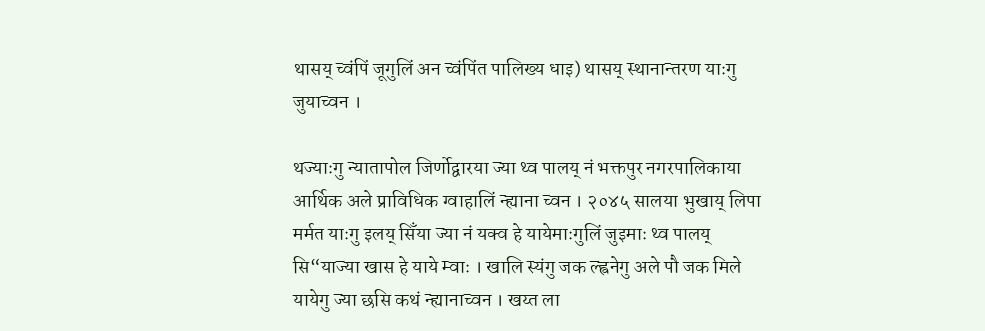थासय् च्वंपिं जूगुलिं अन च्वंपिंत पालिख्य धाइ) थासय् स्थानान्तरण याःगु जुयाच्वन ।

थज्याःगु न्यातापोल जिर्णोद्वारया ज्या थ्व पालय् नं भक्तपुर नगरपालिकाया आर्थिक अले प्राविधिक ग्वाहालिं न्ह्याना च्वन । २०४५ सालया भुखाय् लिपा मर्मत याःगु इलय् सिँया ज्या नं यक्व हे यायेमाःगुलिं जुइमाः थ्व पालय् सि“याज्या खास हे याये म्वाः । खालि स्यंगु जक ल्ह्वनेगु अले पौ जक मिले यायेगु ज्या छसि कथं न्ह्यानाच्वन । खय्त ला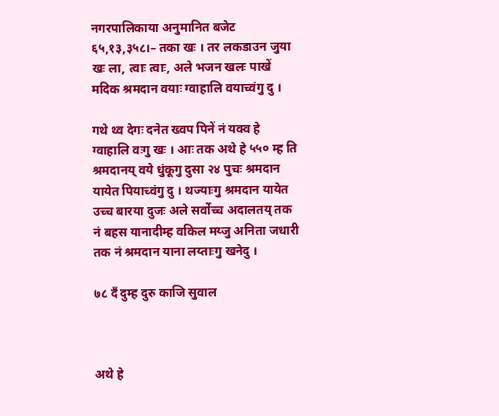नगरपालिकाया अनुमानित बजेट ६५,१३,३५८।– तका खः । तर लकडाउन जुया खः ला, त्वाः त्वाः, अले भजन खलः पाखें मदिक श्रमदान वयाः ग्वाहालि वयाच्वंगु दु ।

गथे थ्व देगः दनेत ख्वप पिनें नं यक्व हे ग्वाहालि वःगु खः । आः तक अथे हे ५५० म्ह ति श्रमदानय् वये धुंकूगु दुसा २४ पुचः श्रमदान यायेत पियाच्वंगु दु । थज्याःगु श्रमदान यायेत उच्च बारया दुजः अले सर्वोच्च अदालतय् तक नं बहस यानादीम्ह वकिल मय्जु अनिता जधारी तक नं श्रमदान याना लय्ताःगु खनेदु ।

७८ दँ दुम्ह दुरु काजि सुवाल



अथे हे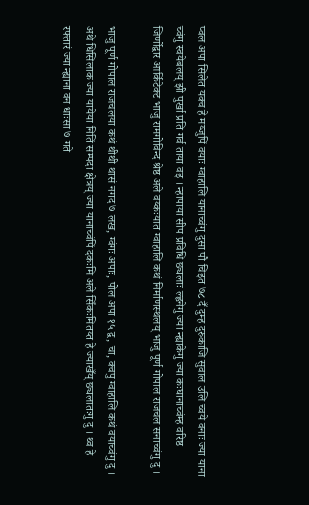प्वल अपा सिलेत यक्व हे मय्जुपिं वयाः ग्वाहालि यानाच्वंगु दुसा पौ चिइत ७८ दँ दुम्ह दुरुकाजि सुवाल उलि च्वये वनाः ज्या याना च्वंगु स्वयेबलय् झी पुर्खा प्रति गर्व ताया वइ । न्हापाया सीप प्रविधि छ्यलाः ल्ह्वनेगु ज्या न्ह्याकेगु ज्या कःघानाच्वंम्ह वरिष्ठ जिर्णोद्वार आर्किटेक्ट भाजु रामगोविन्द श्रेष्ठ अले वय्कःयात ग्वाहालि कथं निर्माणस्थलय् भाजु पूर्ण गोपाल राजचल सनाच्वंगु दु ।

भाजु पूर्ण गोपाल राजचलया कथं थीथी थासं नगद ७ लख, ग्वंगः अपाः, पोल अपा १५ द्व, चा, क्वपु ग्वाहालि कथं वयाच्वंगु दु । अथे धिसिलाक ज्या यायेया नितिं सम्पदा क्षेत्रय् ज्या यानाच्वंपिं दकःमि अले सिँकःमितय्त हे ज्याखँय् छ्यलातःगु दु । थ्व हे रफ्तारं ज्या न्ह्याना वन धाःसा ७ गते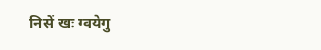निसें खः ग्वयेगु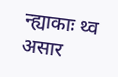न्ह्याकाः थ्व असार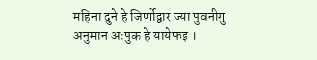महिना दुने हे जिर्णोद्वार ज्या पुवनीगु अनुमान अःपुक हे यायेफइ ।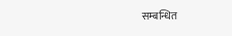सम्बन्धित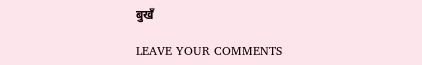बुखँ

LEAVE YOUR COMMENTS